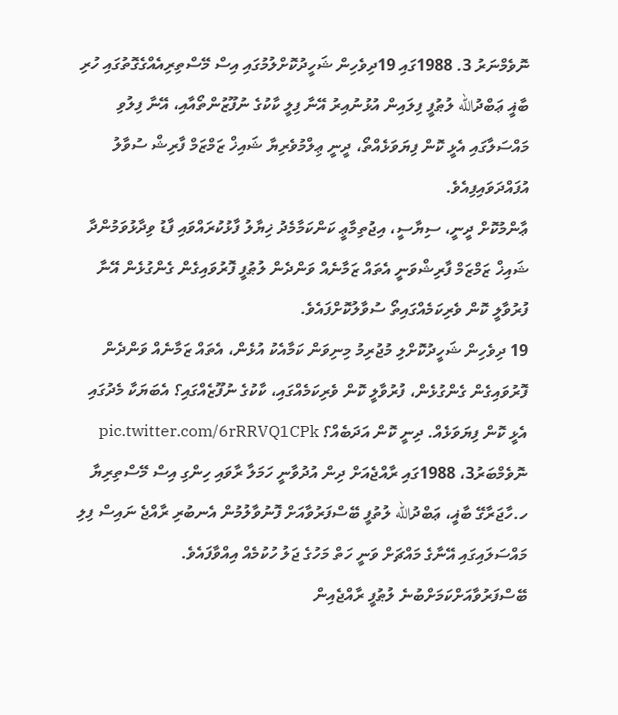ނޮވެމްނަރު 3. 1988ގައި 19ދިވެހިން ޝަހީދުކޮށްލުމުގައި އިސް މޭސްތިރިއެއްގެގޮތުގައި ހުރި ބާޣީ ޢަބްދުالله ލުޠުފީ ފިލައިން އުޅުނުއިރު އޭނާ ފިލީ ކާކުގެ ނުފޫޒުންތޯއާއި، އޭނާ ފިލުވި މައްސަލާގައި އެޅީ ކޮން ފިޔަވަޅެއްތޯ، ދީނީ ޢިލްމުވެރިޔާ ޝައިޚް ޒަމްޒަމް ފާރިޝް ސުވާލު އުފައްދަވައިފިއެވެ.
ޢާންމުކޮށް ދީނީ، ސިޔާސީ، އިޖުތިމާޢީ ކަންކަމާމެދު ޚިޔާލު ފާޅުކުރައްވައި ފާޑު ވިދާޅުވަމުންދާ ޝައިޚް ޒަމްޒަމް ފާރިޝްވަނީ އެތައް ޒަމާނެއް ވަންދެން ލުޠުފީ ފޮރުވައިގެން ގެންގުޅެން އޭނާ ފުރުވާލީ ކޮން ވެރިކަމެއްގައިތޯ ސުވާލުކޮށްފައެވެ.
19 ދިވެހިން ޝަހީދުކޮށްލި މުޖުރިމު މިނިވަން ކަމާއެކު އުޅެން، އެތައް ޒަމާނެއް ވަންދެން ފޮރުވައިގެން ގެންގުޅެން، ފުރުވާލީ ކޮން ވެރިކަމެއްގައި، ކާކުގެ ނުފޫޒެއްގައި؟ އެބަޔަކާ މެދުގައި އެޅީ ކޮން ފިޔަވަޅެއް. ދިނީ ކޮން އަދަބެއް؟ pic.twitter.com/6rRRVQ1CPk
ނޮވެމްބަރު3، 1988ގައި ރާއްޖެއަށް ދިން އުދުވާނީ ހަމަލާ ރާވައި ހިންގި އިސް މޭސްތިރިޔާ ހ.ހާޖަރާގޭ ބާޣީ، ޢަބްދުالله ލުތުފީ ބޭސްފަރުވާއަށް ފޮނުވާލުމުން އެނބުރި ރާއްޖެ ނައިސް ފިލި މައްސަލައިގައި އޭނާގެ މައްޗަށް ވަނީ ހަތް މަހުގެ ޖަލު ހުކުމެއް އިއްވާފައެވެ.
ބޭސްފަރުވާއަށްކަމަށްބުނެ ލުޠުފީ ރާއްޖެއިން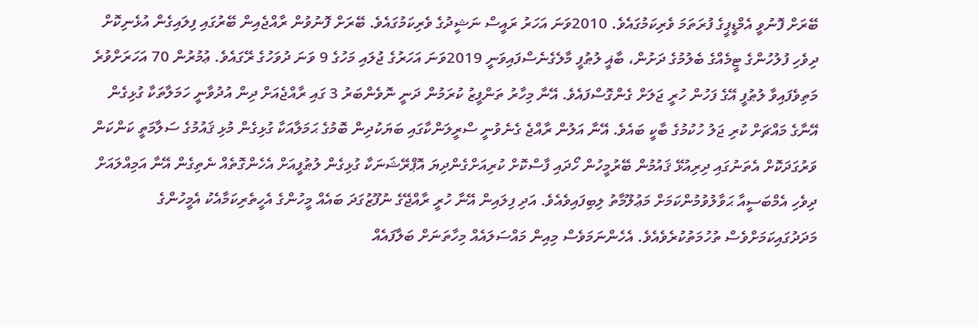ބޭރަށް ފޮނުވީ އެމްޑީޕީގެ ފުރަތަމަ ވެރިކަމުގައެވެ. 2010ވަނަ އަހަރު ރައީސް ނަޝީދުގެ ވެރިކަމުގައެވެ. ބޭރަށް ފޮނުވުން ރާއްޖެއިން ބޭރުގައި ފިލައިގެން އުޅެނިކޮށް ދިވެހި ފުލުހުންގެ ޓީމެއްގެ ބެލުމުގެ ދަށުން، ބާޣީ ލުޠުފީ މާލެގެނެސްފައިވަނީ 2019ވަނަ އަހަރުގެ ޖުލައި މަހުގެ 9 ވަނަ ދުވަހުގެ ރޭގައެވެ. ޢުމުރުން 70 އަހަރަށްވުރެ މަތިވެފައިވާ ލުޠުފީ އޭގެ ފަހުން ހުރީ ޖަލަށް ގެންގޮސްފައެވެ. އޭނާ މިހާރު ތަންފީޒު ކުރަމުން ދަނީ ނޮވެންބަރު 3 ގައި ރާއްޖެއަށް ދިން އުދުވާނީ ހަމަލާތަކާ ގުޅިގެން އޭނާގެ މައްޗަށް ކުރި ޖަލު ހުކުމުގެ ބާކީ ބައެވެ. އޭނާ އަލުން ރާއްޖެ ގެނެވުނީ ސްރީލަންކާގައި ބަޔަކުދިން ބޮމުގެ ޙަމަލާއަކާ ގުޅިގެން މުޅި ޤައުމުގެ ސަލާމަތީ ކަންކަން ވަރުގަދަކޮށް އެތަނުގައި ދިރިއުޅޭ ޤައުމުން ބޭރުމީހުން ހޯދައި ފާސްކޮށް ކުރިއަށްގެންދިޔަ އޮޕްރޭޝަނަކާ ގުޅިގެން ލުޠުފީއަށް އެހެންގޮތެއް ނެތިގެން އޭނާ އަމިއްލައަށް ދިވެހި އެމްބަސީއާ ޙަވާލުވުމުންކަމަށް މަޢުލޫމާތު ލިބިފައިވެއެވެ. އަދި ފިލައިން އޭނާ ހުރީ ރާއްޖޭގެ ނުފޫޒުގަދަ ބައެއް މީހުންގެ އެހީތެރިކަމާއެކު އެމީހުންގެ މަދަދުގައިކަމަށްވެސް ތުހުމަތުކުރެވެއެވެ. އެހެންނަމަވެސް މިއިން މައްސަލައެއް މިހާތަނަށް ބަލާފައެއް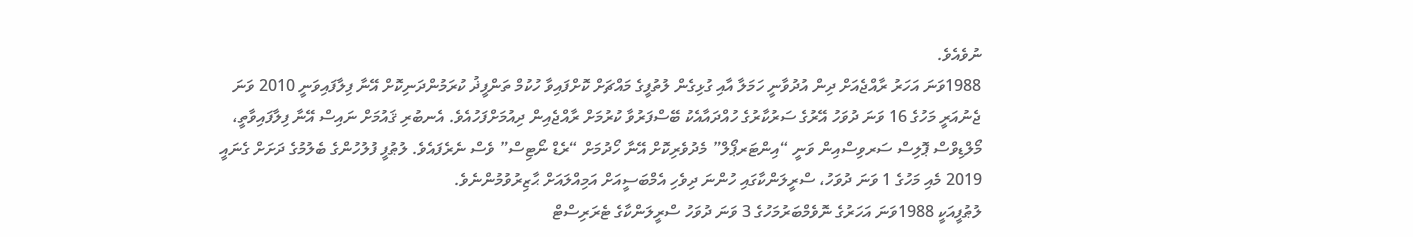ނުވެއެވެ.
1988ވަނަ އަހަރު ރާއްޖެއަށް ދިން އުދުވާނީ ހަމަލާ އާއި ގުޅިގެން ލުތުފީގެ މައްޗަށް ކޮށްފައިވާ ހުކުމް ތަންފީޛު ކުރަމުންދަނިކޮށް އޭނާ ފިލާފައިވަނީ 2010 ވަނަ ޖެނުއަރީ މަހުގެ 16 ވަނަ ދުވަހު އޭރުގެ ސަރުކާރުގެ ހުއްދައާއެކު ބޭސްފަރުވާ ކުރުމަށް ރާއްޖެއިން ދިއުމަށްފަހުއެވެ. އެނބުރި ޤައުމަށް ނައިސް އޭނާ ފިލާފައިވާތީ، މޯލްޑިވްސް ޕޮލިސް ސަރވިސްއިން ވަނީ “އިންޓަރޕޯލް” މެދުވެރިކޮށް އޭނާ ހޯދުމަށް “ރެޑް ނޯޓިސް” ވެސް ނެރެފައެވެ. ލުޠުފީ ފުލުހުންގެ ބެލުމުގެ ދަށަށް ގެނައީ 2019 މެއި މަހުގެ 1 ވަނަ ދުވަހު، ސްރީލަންކާގައި ހުންނަ ދިވެހި އެމްބަސީއަށް އަމިއްލައަށް ޙާޒިރުވުމުންނެވެ.
ލުޠުފީއަކީ 1988ވަނަ އަހަރުގެ ނޮވެމްބަރުމަހުގެ 3 ވަނަ ދުވަހު ސްރީލަންކާގެ ޓެރަރިސްޓް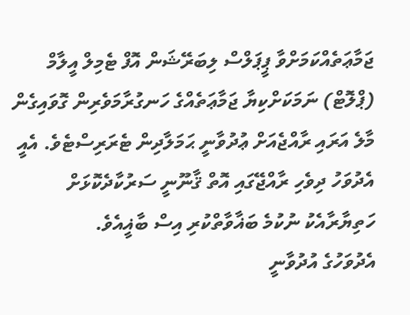ޖަމާޢަތެއްކަމަށްވާ ޕީޕަލްސް ލިބަރޭޝަން އޮފް ޓެމިލް އީލާމް (ޕްލޮޓް) ނަމަކަށްކިޔާ ޖަމާޢަތެއްގެ ހަނގުރާމަވެރިން ގޮވައިގެން މާލެ އަރައި ރާއްޖެއަށް ޢުދުވާނީ ޙަމަލާދިން ޓެރަރިސްޓެވެ. އެއީ އެދުވަހު ދިވެހި ރާއްޖޭގައި އޮތް ޤާނޫނީ ސަރުކާދެކޮޅަށް ހަތިޔާރާއެކު ނުކުމެ ބަޣާވާތްކުރި އިސް ބާޣީއެވެ.
އެދުވަހުގެ އުދުވާނީ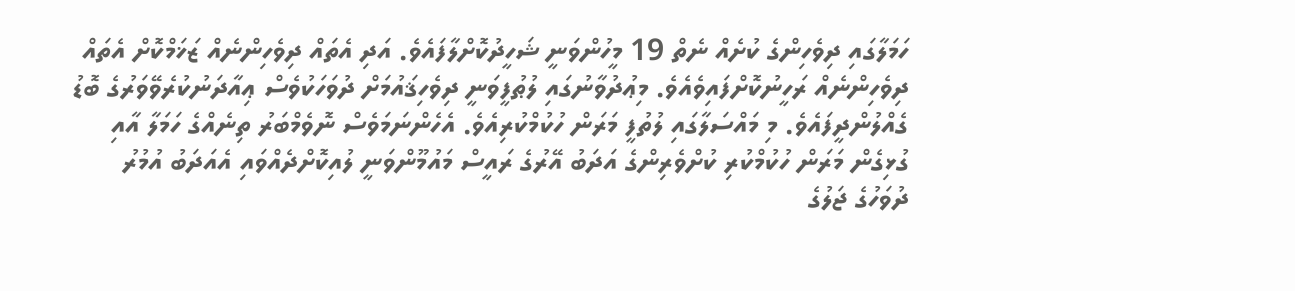ހަމަލާގައި ދިވެހިންގެ ކުށެއް ނެތް 19 މީހުންވަނީ ޝަހީދުކޮށްލާފައެވެ. އަދި އެތައް ދިވެހިންނެއް ޒަޚަމްކޮށް އެތައް ދިވެހިންނެއް ރަހީނުކޮށްފައިވެއެވެ. މިޢުދުވާނުގައި ލުޠުފީވަނީ ދިވެހިޤައުމަށް ދުވަހަކުވެސް ޢިއާދަނުކުރެވޭވަރުގެ ބޮޑު ގެއްލުންދީފައެވެ. މި މައްސަލާގައި ލުތުފީ މަރަން ހުކުމްކުރިއެވެ. އެހެންނަމަވެސް ނޮވެމްބަރު ތިނެއްގެ ހަމަލާ އާއި ގުޅިގެން މަރަން ހުކުމްކުރި ކުށްވެރިންގެ އަދަބު އޭރުގެ ރައީސް މައުމޫންވަނީ ލުއިކޮށްދެއްވައި އެއަދަބު އުމުރު ދުވަހުގެ ޖަލުގެ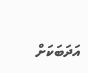އަދަބަކަށް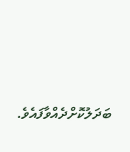ބަދަލުކޮށްދެއްވާފައެވެ.